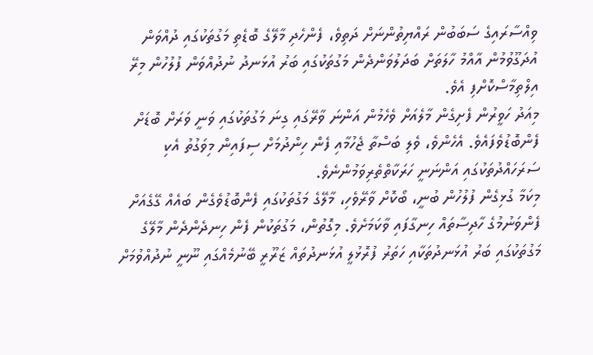ވިއްސާރައިގެ ސަބަބުން ރައްޔިތުންނަށް ދަތިވެ، ފެންހެދި މާލޭގެ ބޮޑެތި މަގުތަކުގައި ދުއްވަން އުދަގޫވުމުން އާއްމު ހާލަތަށް ބަދަލުވަންދެން މަގުތަކުގައި ބަރު އުޅަނދު ނުދުއްވަން ފުލުހުން މިރޭ އިލްތިމާސްކޮށްފި އެވެ.
މިއަދު ހަވީރުން ފެށިގެން މާލެއަށް ވެހެމުން އަންނަ ވާރޭގައި ގިނަ މަގުތަކުގައި ވަނީ ވަރަށް ބޮޑަށް ފެންބޮޑުވެފައެވެ. އެހެންވެ، ވެލި ބަސްތާ ޖެހުމާއި ފެން ހިންދުމަށް ސިފައިން މިވަގުތު އެކި ސަރަހައްދުތަކުގައި އަންނަނީ ހަރަކާތްތެރިވަމުންނެވެ.
މިކަމާ ގުޅިގެން ފުލުހުން ބުނީ، ބޯކޮށް ވާރޭވެހި، މާލޭގެ މަގުތަކުގައި ފެންބޮޑުވެގެން ބައެއް ގޭގެއަށް ފެންވަނުމުގެ ހާދިސާތައް ހިނގާފައި ވާކަމަށެވެ. މިގޮތުން، މަގުތަކުން ފެން ހިނދެންދެން މާލޭގެ މަގުތަކުގައި ބަރު އުޅަނދުތަކާއި ހަތަރު ފުރޮޅުލީ އުޅަނދުތައް ޒަރޫރީ ބޭނުމެއްގައި ނޫނީ ނުދުއްވުމަށް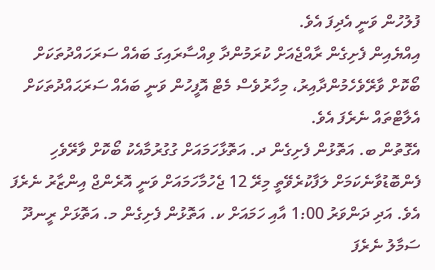ފުލުހުން ވަނީ އެދިފަ އެވެ.
އިއްޔެއިން ފެށިގެން ރާއްޖެއަށް ކުރަމުންދާ ވިއްސާރައިގަ ބައެއް ސަރަހައްދުތަކަށް ބޯކޮށް ވާރޭވެހެމުންދާއިރު، މިހާރުވެސް މެޓް އޮފީހުން ވަނީ ބައެއް ސަރަޙައްދުތަކަށް އެލާޓްތައް ނެރެފަ އެވެ.
އެގޮތުން ބ. އަތޮޅުން ފެށިގެން ދ. އަތޮޅާހަމައަށް ގުގުރުމާއެކު ބޯކޮށް ވާރޭވެހި ފެންބޮޑުވާނެކަމަށް ލަފާކުރެވޭތީ މިރޭ 12 ޖެހުމާހަމައަށް ވަނީ އޮރެންޖް އިންޒާރު ނެރެފަ އެވެ. އަދި ދަންވަރު 1:00 އާއި ހަމައަށް ކ. އަތޮޅުން ފެށިގެން މ. އަތޮޅަށް ރީނދޫ ސަމާލު ނެރެފަ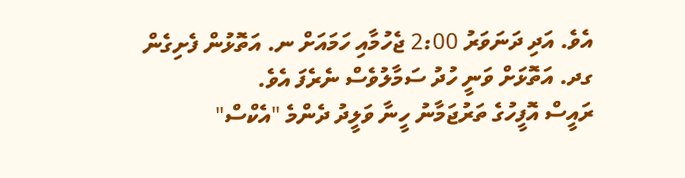އެވެ. އަދި ދަނަވަރު 2:00 ޖެހުމާއި ހަމައަށް ނ. އަތޮޅުން ފެށިގެން ގދ. އަތޮޅަށް ވަނީ ހުދު ސަމާލުވެސް ނެރެފަ އެވެ.
ރައީސް އޮފީހުގެ ތަރުޖަމާނު ހީނާ ވަލީދު ދެންމެ "އެކްސް"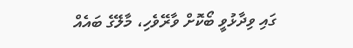ގައި ވިދާޅުވީ ބޯކޮށް ވާރޭވެހި، މާލޭގެ ބައެއް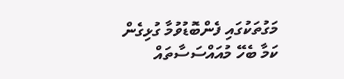މަގުތަކުގައި ފެންބޮޑުވުމާ ގުޅިގެން ކަމާ ބެހޭ މުއައްސަސާތައް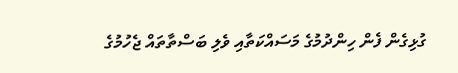ގުޅިގެން ފެން ހިންދުމުގެ މަސައްކަތާއި ވެލި ބަސްތާތައް ޖެހުމުގެ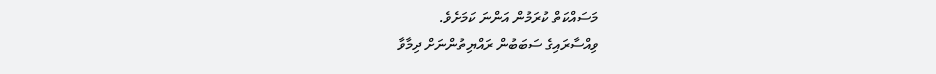މަސައްކަތް ކުރަމުން އަންނަ ކަމަށެވެ.
ވިއްސާރައިގެ ސަބަބުން ރައްޔިތުންނަށް ދިމާވާ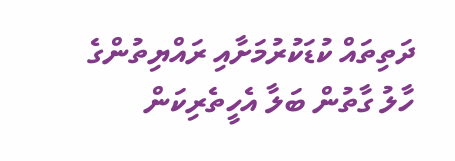ދަތިތައް ކުޑަކުރުމަށާއި ރައްޔިތުންގެ ހާލު ގާތުން ބަލާ އެހީތެރިކަން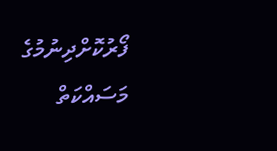ފޯރުކޮށްދިނުމުގެ މަސައްކަތް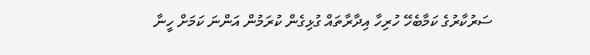ސަރުކާރުގެ ކަމާބެހޭ ހުރިހާ އިދާރާތައް ގުޅިގެން ކުރަމުން އަންނަ ކަމަށް ހީނާ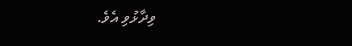ވިދާޅުވި އެވެ.